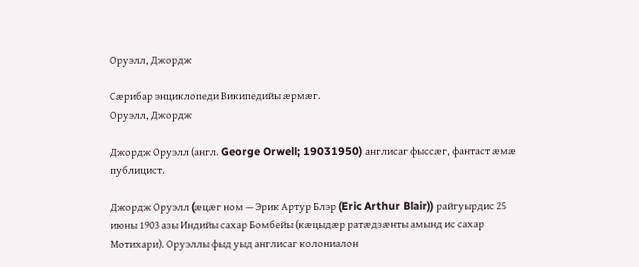Оруэлл, Джордж

Сæрибар энциклопеди Википедийы æрмæг.
Оруэлл, Джордж

Джордж Оруэлл (англ. George Orwell; 19031950) англисаг фыссæг, фантаст æмæ публицист.

Джордж Оруэлл (æцæг ном — Эрик Артур Блэр (Eric Arthur Blair)) райгуырдис 25 июны 1903 азы Индийы сахар Бомбейы (кæцыдæр ратæдзæнты амынд ис сахар Мотихари). Оруэллы фыд уыд англисаг колониалон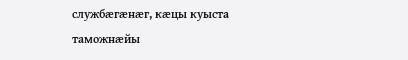службæгæнæг, кæцы куыста таможнæйы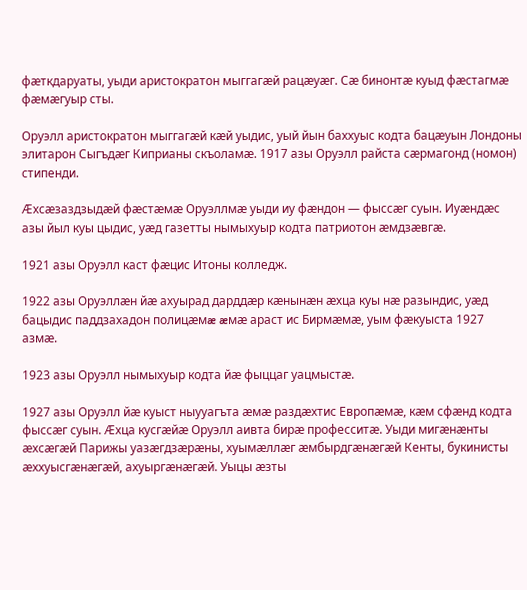фæткдаруаты, уыди аристократон мыггагæй рацæуæг. Сæ бинонтæ куыд фæстагмæ фæмæгуыр сты.

Оруэлл аристократон мыггагæй кæй уыдис, уый йын баххуыс кодта бацæуын Лондоны элитарон Сыгъдæг Киприаны скъоламæ. 1917 азы Оруэлл райста сæрмагонд (номон) стипенди.

Æхсæзаздзыдæй фæстæмæ Оруэллмæ уыди иу фæндон — фыссæг суын. Иуæндæс азы йыл куы цыдис, уæд газетты нымыхуыр кодта патриотон æмдзæвгæ.

1921 азы Оруэлл каст фæцис Итоны колледж.

1922 азы Оруэллæн йæ ахуырад дарддæр кæнынæн æхца куы нæ разындис, уæд бацыдис паддзахадон полицæмæ æмæ араст ис Бирмæмæ, уым фæкуыста 1927 азмæ.

1923 азы Оруэлл нымыхуыр кодта йæ фыццаг уацмыстæ.

1927 азы Оруэлл йæ куыст ныууагъта æмæ раздæхтис Европæмæ, кæм сфæнд кодта фыссæг суын. Æхца кусгæйæ Оруэлл аивта бирæ професситæ. Уыди мигæнæнты æхсæгæй Парижы уазæгдзæрæны, хуымæллæг æмбырдгæнæгæй Кенты, букинисты æххуысгæнæгæй, ахуыргæнæгæй. Уыцы æзты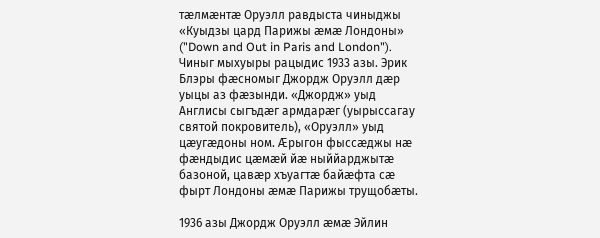тæлмæнтæ Оруэлл равдыста чиныджы «Куыдзы цард Парижы æмæ Лондоны» ("Down and Out in Paris and London"). Чиныг мыхуыры рацыдис 1933 азы. Эрик Блэры фæсномыг Джордж Оруэлл дæр уыцы аз фæзынди. «Джордж» уыд Англисы сыгъдæг армдарæг (уырыссагау святой покровитель), «Оруэлл» уыд цæугæдоны ном. Æрыгон фыссæджы нæ фæндыдис цæмæй йæ ныййарджытæ базоной, цавæр хъуагтæ байæфта сæ фырт Лондоны æмæ Парижы трущобæты.

1936 азы Джордж Оруэлл æмæ Эйлин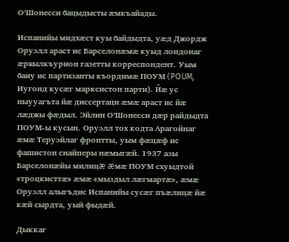О’Шонесси бацыдысты æмкъайады.

Испанийы мидхæст куы байдыдта, уæд Джордж Оруэлл араст ис Барселонæмæ куыд лондонаг æрвылкъурион газетты корреспондент. Уым баиу ис партизанты къордимæ ПОУМ (POUM, Иугонд кусæг марксистон парти). Йæ ус ныууагъта йæ диссертаци æмæ араст ис йæ лæджы фæдыл. Эйлин О’Шонесси дæр райдыдта ПОУМ-ы кусын. Оруэлл тох кодта Арагойнаг æмæ Теруэйлаг фронтты, уым фæцæф ис фашистон снайперы нæмыгæй. 1937 азы Барселонæйы милицæ æмæ ПОУМ схуыдтой «троцкисттæ» æмæ «мыздыл лæгмартæ», æмæ Оруэлл алыгъдис Испанийы сусæг пъæлицæ йæ кæй сырдта, уый фыдæй.

Дыккаг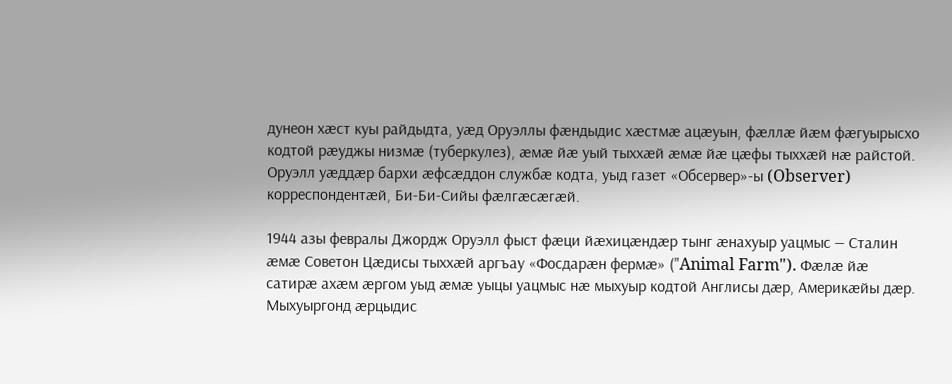дунеон хæст куы райдыдта, уæд Оруэллы фæндыдис хæстмæ ацæуын, фæллæ йæм фæгуырысхо кодтой рæуджы низмæ (туберкулез), æмæ йæ уый тыххæй æмæ йæ цæфы тыххæй нæ райстой. Оруэлл уæддæр бархи æфсæддон службæ кодта, уыд газет «Обсервер»-ы (Observer) корреспондентæй, Би-Би-Сийы фæлгæсæгæй.

1944 азы февралы Джордж Оруэлл фыст фæци йæхицæндæр тынг æнахуыр уацмыс — Сталин æмæ Советон Цæдисы тыххæй аргъау «Фосдарæн фермæ» ("Animal Farm"). Фæлæ йæ сатирæ ахæм æргом уыд æмæ уыцы уацмыс нæ мыхуыр кодтой Англисы дæр, Америкæйы дæр. Мыхуыргонд æрцыдис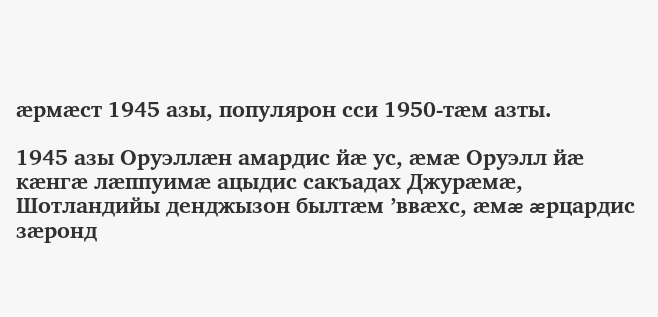æрмæст 1945 азы, популярон сси 1950-тæм азты.

1945 азы Оруэллæн амардис йæ ус, æмæ Оруэлл йæ кæнгæ лæппуимæ ацыдис сакъадах Джурæмæ, Шотландийы денджызон былтæм ’ввæхс, æмæ æрцардис зæронд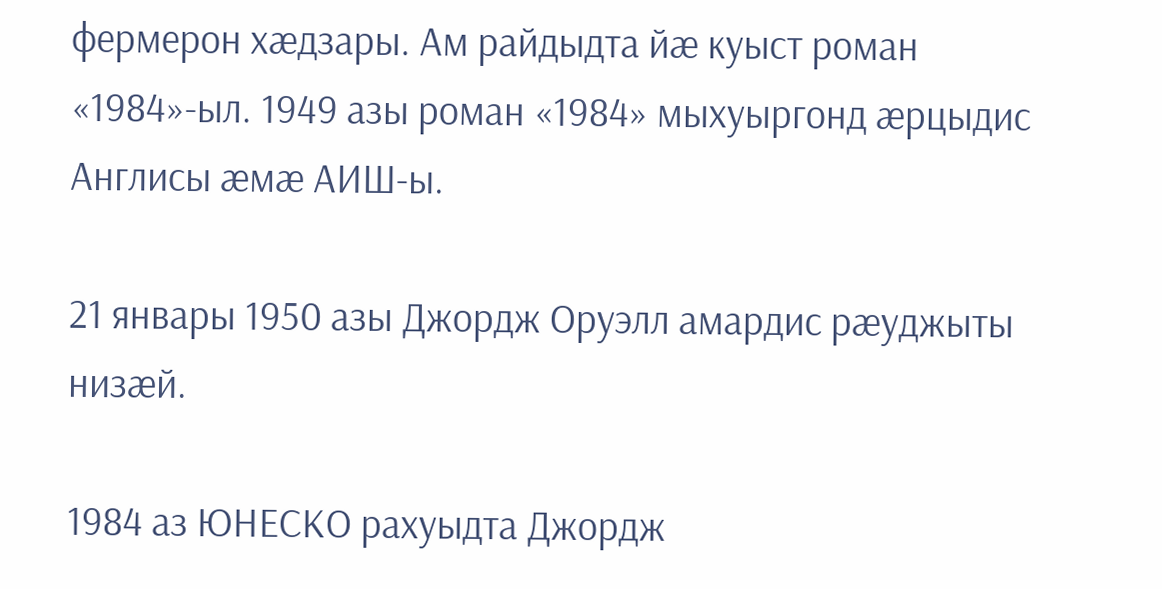фермерон хæдзары. Ам райдыдта йæ куыст роман «1984»-ыл. 1949 азы роман «1984» мыхуыргонд æрцыдис Англисы æмæ АИШ-ы.

21 январы 1950 азы Джордж Оруэлл амардис рæуджыты низæй.

1984 аз ЮНЕСКО рахуыдта Джордж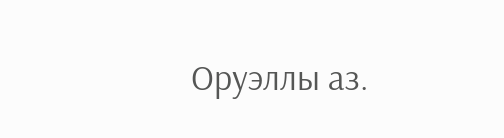Оруэллы аз.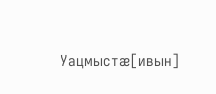Уацмыстæ[ивын]